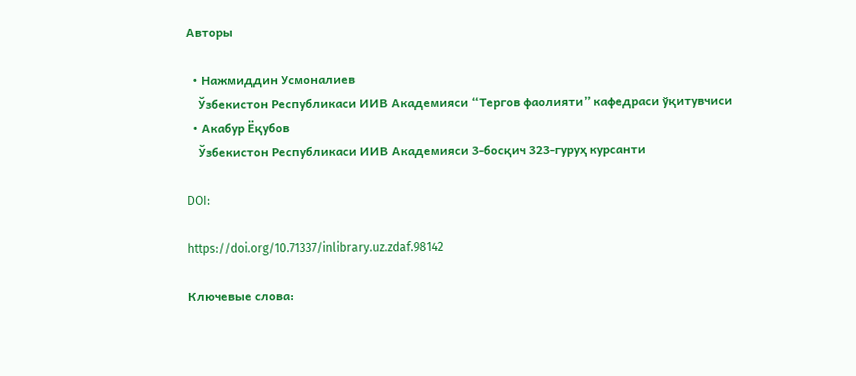Авторы

  • Нажмиддин Усмоналиев
    Ўзбекистон Республикаси ИИВ Академияси “Тергов фаолияти” кафедраси ўқитувчиси
  • Акабур Ёқубов
    Ўзбекистон Республикаси ИИВ Академияси 3-босқич 323-гуруҳ курсанти

DOI:

https://doi.org/10.71337/inlibrary.uz.zdaf.98142

Ключевые слова: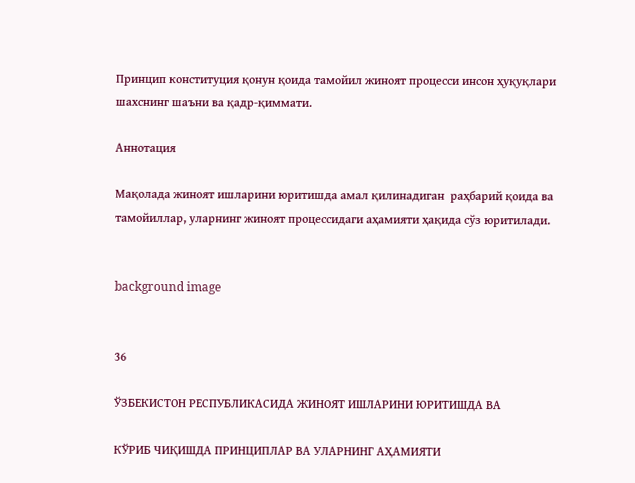Принцип конституция қонун қоида тамойил жиноят процесси инсон ҳуқуқлари шахснинг шаъни ва қадр-қиммати.

Аннотация

Мақолада жиноят ишларини юритишда амал қилинадиган  раҳбарий қоида ва тамойиллар, уларнинг жиноят процессидаги аҳамияти ҳақида сўз юритилади.


background image


36

ЎЗБЕКИСТОН РЕСПУБЛИКАСИДА ЖИНОЯТ ИШЛАРИНИ ЮРИТИШДА ВА

КЎРИБ ЧИҚИШДА ПРИНЦИПЛАР ВА УЛАРНИНГ АҲАМИЯТИ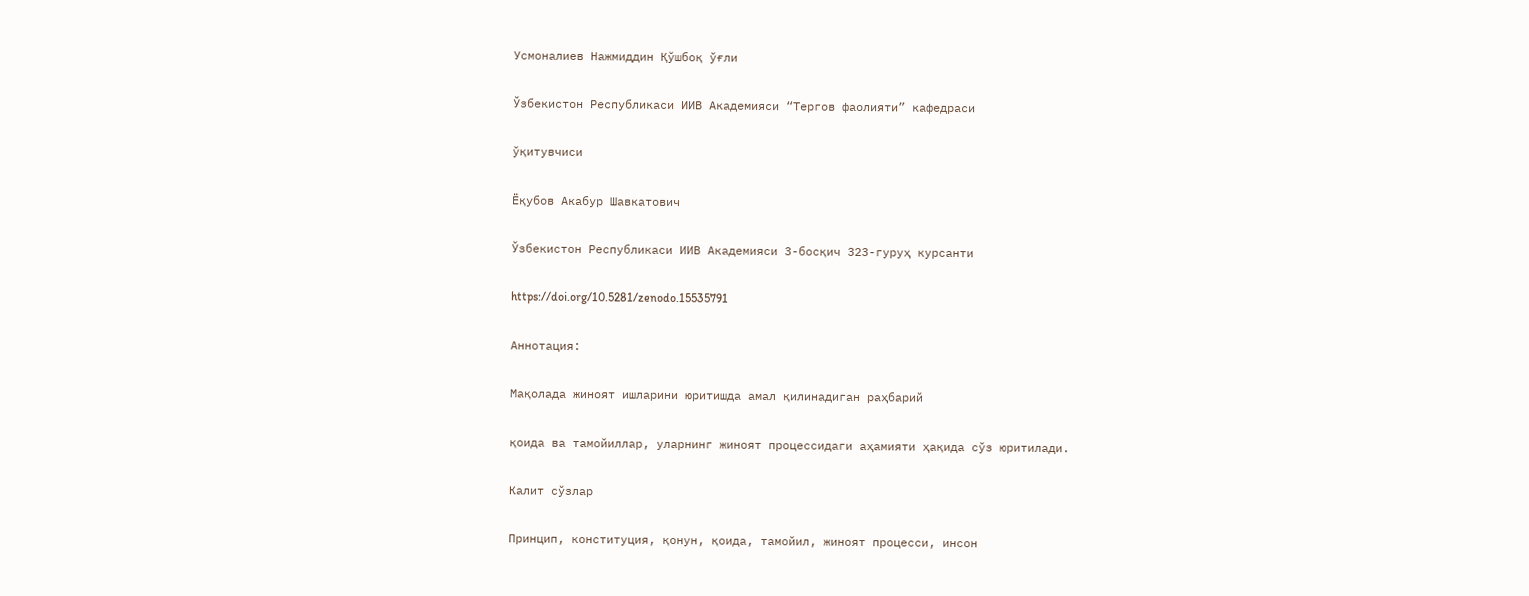Усмоналиев Нажмиддин Қўшбоқ ўғли

Ўзбекистон Республикаси ИИВ Академияси “Тергов фаолияти” кафедраси

ўқитувчиси

Ёқубов Акабур Шавкатович

Ўзбекистон Республикаси ИИВ Академияси 3-босқич 323-гуруҳ курсанти

https://doi.org/10.5281/zenodo.15535791

Аннотация:

Мақолада жиноят ишларини юритишда амал қилинадиган раҳбарий

қоида ва тамойиллар, уларнинг жиноят процессидаги аҳамияти ҳақида сўз юритилади.

Калит сўзлар

Принцип, конституция, қонун, қоида, тамойил, жиноят процесси, инсон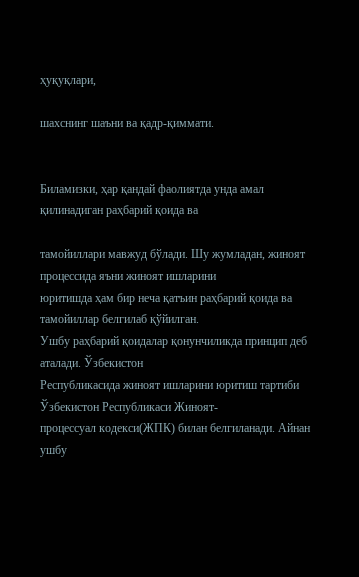ҳуқуқлари,

шахснинг шаъни ва қадр-қиммати.


Биламизки, ҳар қандай фаолиятда унда амал қилинадиган раҳбарий қоида ва

тамойиллари мавжуд бўлади. Шу жумладан, жиноят процессида яъни жиноят ишларини
юритишда ҳам бир неча қатъин раҳбарий қоида ва тамойиллар белгилаб қўйилган.
Ушбу раҳбарий қоидалар қонунчиликда принцип деб аталади. Ўзбекистон
Республикасида жиноят ишларини юритиш тартиби Ўзбекистон Республикаси Жиноят-
процессуал кодекси(ЖПК) билан белгиланади. Айнан ушбу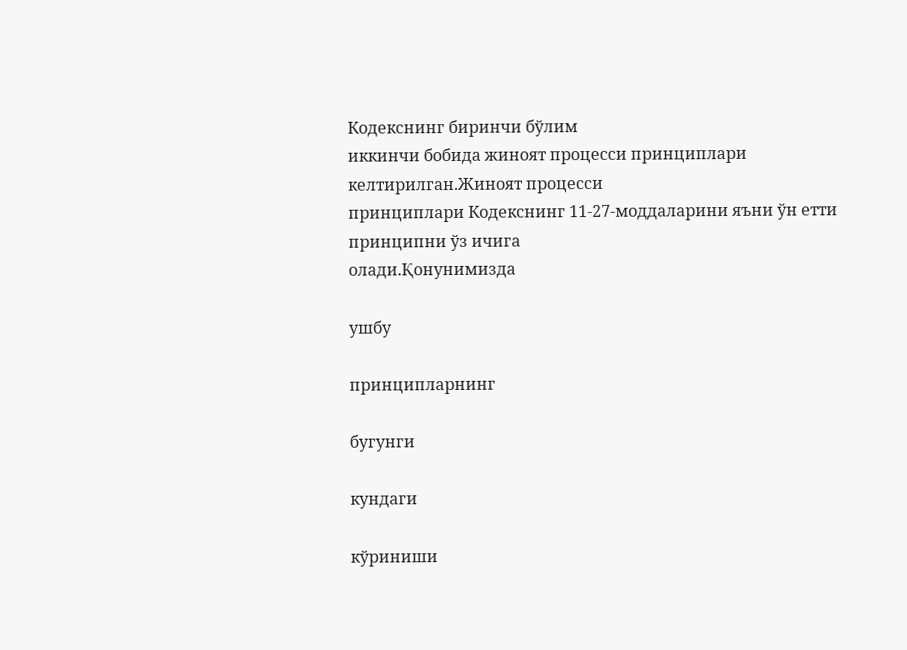Кодекснинг биринчи бўлим
иккинчи бобида жиноят процесси принциплари келтирилган.Жиноят процесси
принциплари Кодекснинг 11-27-моддаларини яъни ўн етти принципни ўз ичига
олади.Қонунимизда

ушбу

принципларнинг

бугунги

кундаги

кўриниши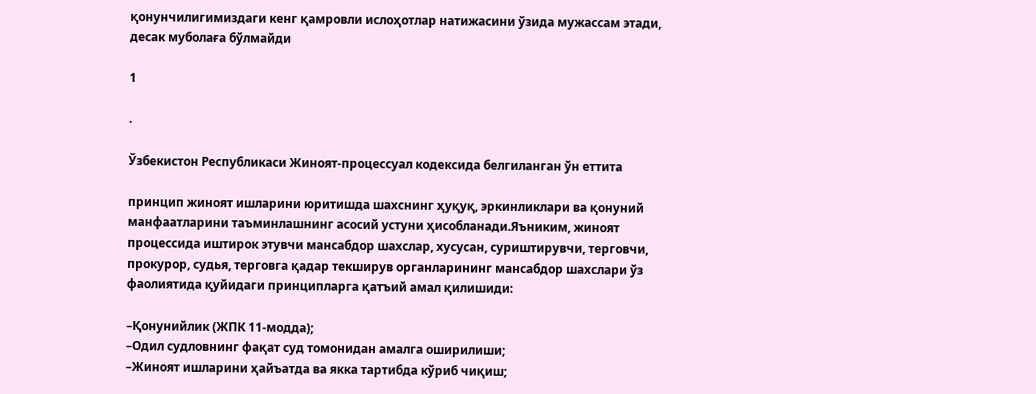қонунчилигимиздаги кенг қамровли ислоҳотлар натижасини ўзида мужассам этади,
десак муболаға бўлмайди

1

.

Ўзбекистон Республикаси Жиноят-процессуал кодексида белгиланган ўн еттита

принцип жиноят ишларини юритишда шахснинг ҳуқуқ, эркинликлари ва қонуний
манфаатларини таъминлашнинг асосий устуни ҳисобланади.Яъниким, жиноят
процессида иштирок этувчи мансабдор шахслар, хусусан, суриштирувчи, терговчи,
прокурор, судья, терговга қадар текширув органларининг мансабдор шахслари ўз
фаолиятида қуйидаги принципларга қатъий амал қилишиди:

–Қонунийлик (ЖПК 11-модда);
–Одил судловнинг фақат суд томонидан амалга оширилиши;
–Жиноят ишларини ҳайъатда ва якка тартибда кўриб чиқиш;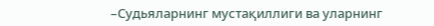–Судьяларнинг мустақиллиги ва уларнинг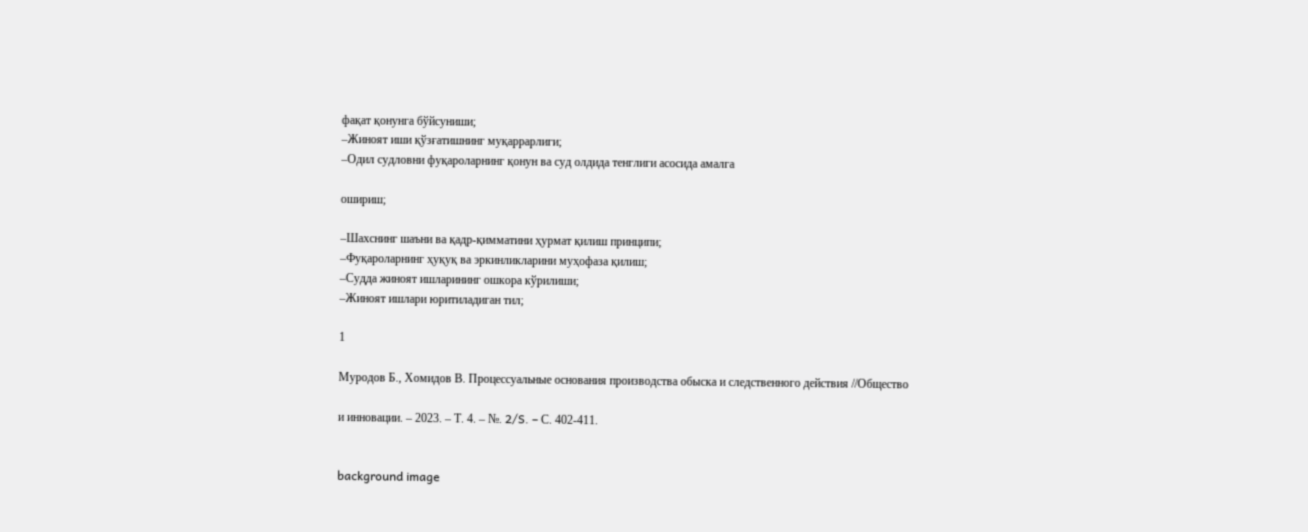фақат қонунга бўйсуниши;
–Жиноят иши қўзғатишнинг муқаррарлиги;
–Одил судловни фуқароларнинг қонун ва суд олдида тенглиги асосида амалга

ошириш;

–Шахснинг шаъни ва қадр-қимматини ҳурмат қилиш принципи;
–Фуқароларнинг ҳуқуқ ва эркинликларини муҳофаза қилиш;
–Судда жиноят ишларининг ошкора кўрилиши;
–Жиноят ишлари юритиладиган тил;

1

Муродов Б., Хомидов В. Процессуальные основания производства обыска и следственного действия //Общество

и инновации. – 2023. – Т. 4. – №. 2/S. – С. 402-411.


background image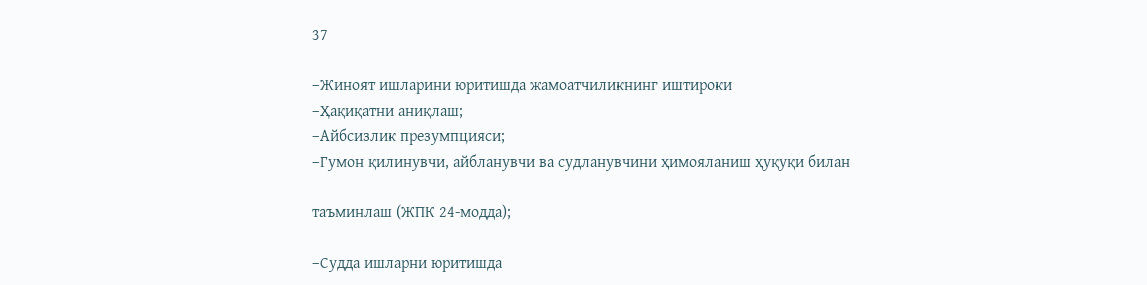37

–Жиноят ишларини юритишда жамоатчиликнинг иштироки
–Ҳақиқатни аниқлаш;
–Айбсизлик презумпцияси;
–Гумон қилинувчи, айбланувчи ва судланувчини ҳимояланиш ҳуқуқи билан

таъминлаш (ЖПК 24-модда);

–Судда ишларни юритишда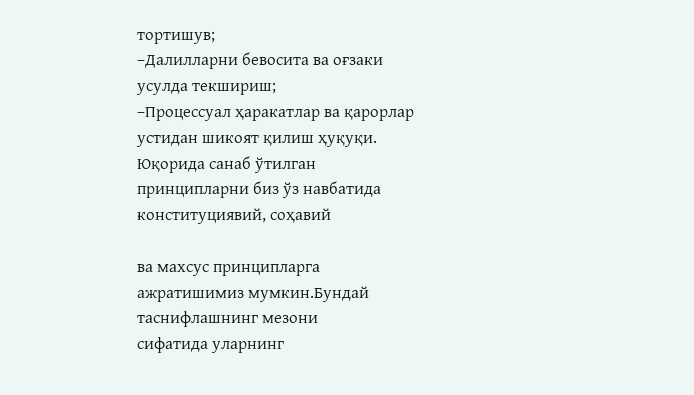тортишув;
–Далилларни бевосита ва оғзаки усулда текшириш;
–Процессуал ҳаракатлар ва қарорлар устидан шикоят қилиш ҳуқуқи.
Юқорида санаб ўтилган принципларни биз ўз навбатида конституциявий, соҳавий

ва махсус принципларга ажратишимиз мумкин.Бундай таснифлашнинг мезони
сифатида уларнинг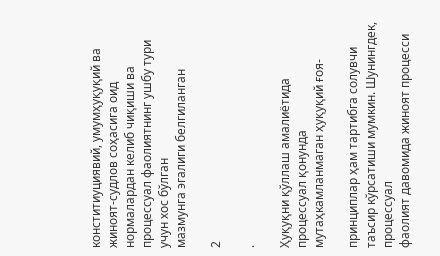конститиуциявий, умумҳуқуқий ва жиноят-судлов соҳасига оид
нормалардан келиб чиқиши ва процессуал фаолиятнинг ушбу тури учун хос бўлган
мазмунга эгалиги белгиланган

2

.

Ҳуқуқни қўллаш амалиётида процессуал қонунда мутаҳкамланмаган ҳуқуқий ғоя-

принциплар ҳам тартибга солувчи таъсир кўрсатиши мумкин. Шунингдек, процессуал
фаолият давомида жиноят процесси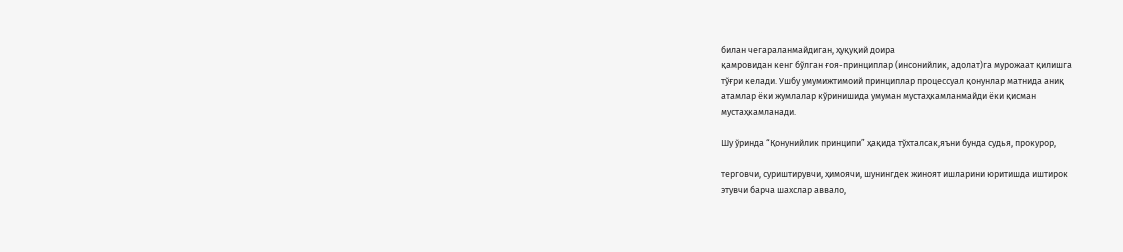билан чегараланмайдиган, ҳуқуқий доира
қамровидан кенг бўлган ғоя-принциплар (инсонийлик, адолат)га мурожаат қилишга
тўғри келади. Ушбу умумижтимоий принциплар процессуал қонунлар матнида аниқ
атамлар ёки жумлалар кўринишида умуман мустаҳкамланмайди ёки қисман
мустаҳкамланади.

Шу ўринда “Қонунийлик принципи” ҳақида тўхталсак,яъни бунда судья, прокурор,

терговчи, суриштирувчи, ҳимоячи, шунингдек жиноят ишларини юритишда иштирок
этувчи барча шахслар аввало,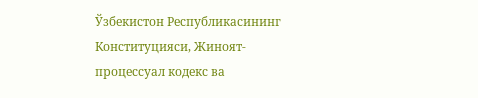Ўзбекистон Республикасининг Конституцияси, Жиноят-
процессуал кодекс ва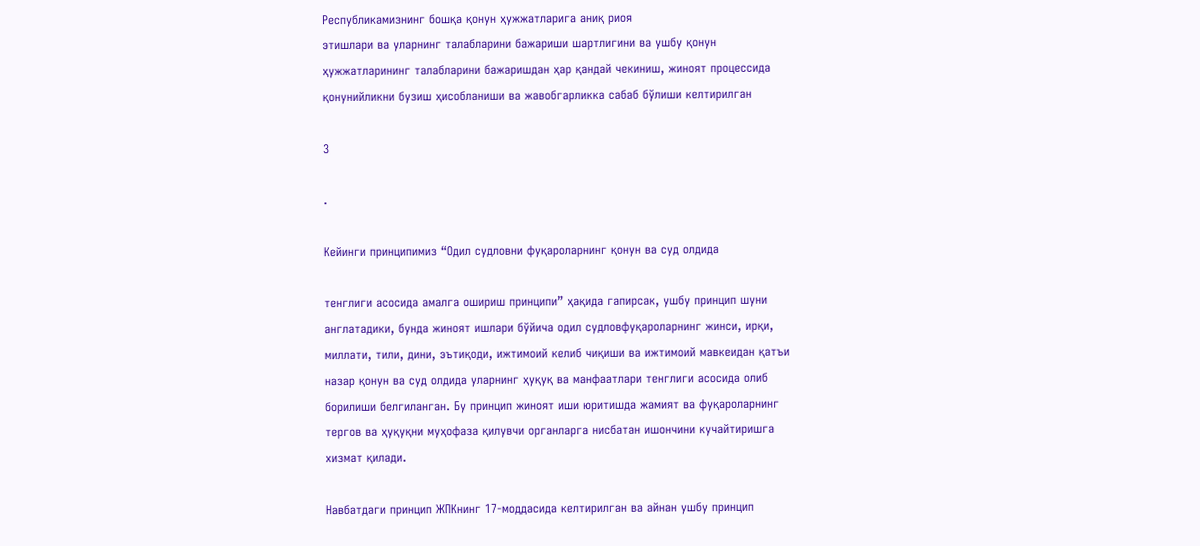Республикамизнинг бошқа қонун ҳужжатларига аниқ риоя
этишлари ва уларнинг талабларини бажариши шартлигини ва ушбу қонун
ҳужжатларининг талабларини бажаришдан ҳар қандай чекиниш, жиноят процессида
қонунийликни бузиш ҳисобланиши ва жавобгарликка сабаб бўлиши келтирилган

3

.

Кейинги принципимиз “Одил судловни фуқароларнинг қонун ва суд олдида

тенглиги асосида амалга ошириш принципи” ҳақида гапирсак, ушбу принцип шуни
англатадики, бунда жиноят ишлари бўйича одил судловфуқароларнинг жинси, ирқи,
миллати, тили, дини, эътиқоди, ижтимоий келиб чиқиши ва ижтимоий мавкеидан қатъи
назар қонун ва суд олдида уларнинг ҳуқуқ ва манфаатлари тенглиги асосида олиб
борилиши белгиланган. Бу принцип жиноят иши юритишда жамият ва фуқароларнинг
тергов ва ҳуқуқни муҳофаза қилувчи органларга нисбатан ишончини кучайтиришга
хизмат қилади.

Навбатдаги принцип ЖПКнинг 17-моддасида келтирилган ва айнан ушбу принцип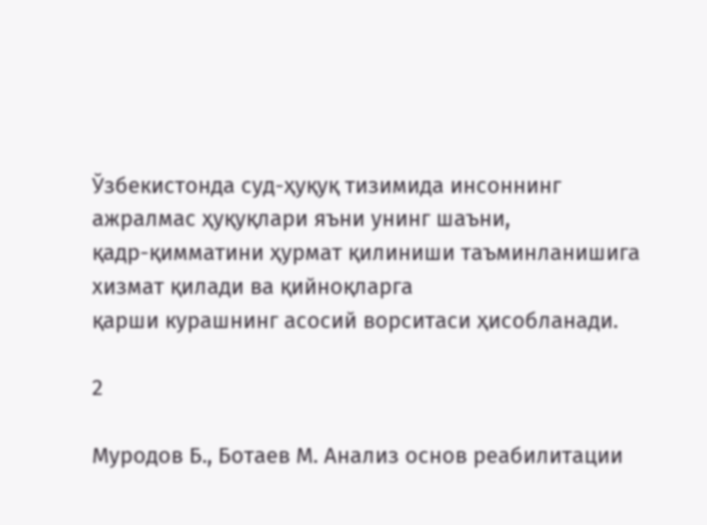Ўзбекистонда суд-ҳуқуқ тизимида инсоннинг ажралмас ҳуқуқлари яъни унинг шаъни,
қадр-қимматини ҳурмат қилиниши таъминланишига хизмат қилади ва қийноқларга
қарши курашнинг асосий ворситаси ҳисобланади.

2

Муродов Б., Ботаев М. Анализ основ реабилитации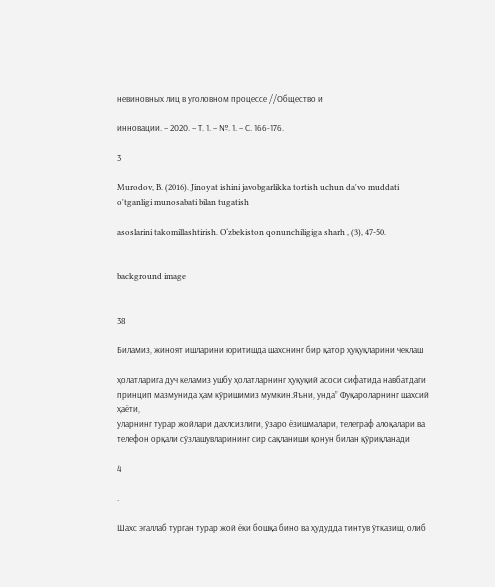невиновных лиц в уголовном процессе //Общество и

инновации. – 2020. – Т. 1. – №. 1. – С. 166-176.

3

Murodov, B. (2016). Jinoyat ishini javobgarlikka tortish uchun da'vo muddati o'tganligi munosabati bilan tugatish

asoslarini takomillashtirish. O‘zbekiston qonunchiligiga sharh , (3), 47-50.


background image


38

Биламиз, жиноят ишларини юритишда шахснинг бир қатор ҳуқуқларини чеклаш

ҳолатларига дуч келамиз ушбу ҳолатларнинг ҳуқуқий асоси сифатида навбатдаги
принцип мазмунида ҳам кўришимиз мумкин.Яъни, унда” Фуқароларнинг шахсий ҳаёти,
уларнинг турар жойлари дахлсизлиги, ўзаро ёзишмалари, телеграф алоқалари ва
телефон орқали сўзлашувларининг сир сақланиши қонун билан қўриқланади

4

.

Шахс эгаллаб турган турар жой ёки бошқа бино ва ҳудудда тинтув ўтказиш, олиб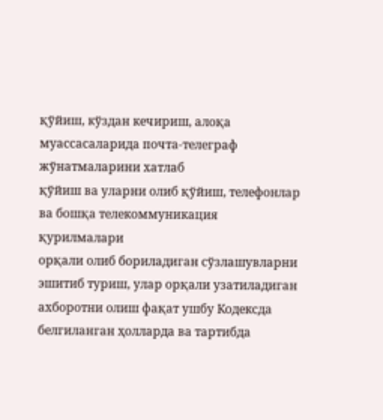қўйиш, кўздан кечириш, алоқа муассасаларида почта-телеграф жўнатмаларини хатлаб
қўйиш ва уларни олиб қўйиш, телефонлар ва бошқа телекоммуникация қурилмалари
орқали олиб бориладиган сўзлашувларни эшитиб туриш, улар орқали узатиладиган
ахборотни олиш фақат ушбу Кодексда белгиланган ҳолларда ва тартибда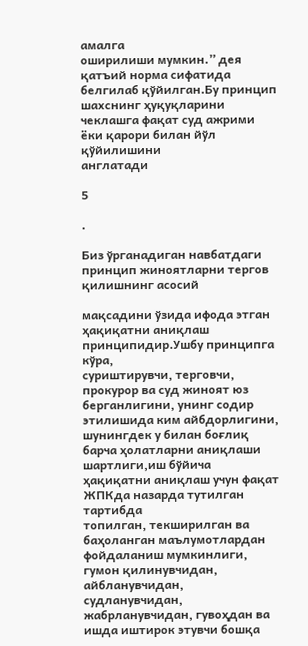амалга
оширилиши мумкин.” дея қатъий норма сифатида белгилаб қўйилган.Бу принцип
шахснинг ҳуқуқларини чеклашга фақат суд ажрими ёки қарори билан йўл қўйилишини
англатади

5

.

Биз ўрганадиган навбатдаги принцип жиноятларни тергов қилишнинг асосий

мақсадини ўзида ифода этган ҳақиқатни аниқлаш принципидир.Ушбу принципга кўра,
суриштирувчи, терговчи, прокурор ва суд жиноят юз берганлигини, унинг содир
этилишида ким айбдорлигини, шунингдек у билан боғлиқ барча ҳолатларни аниқлаши
шартлиги,иш бўйича ҳақиқатни аниқлаш учун фақат ЖПКда назарда тутилган тартибда
топилган, текширилган ва баҳоланган маълумотлардан фойдаланиш мумкинлиги,
гумон қилинувчидан, айбланувчидан, судланувчидан, жабрланувчидан, гувоҳдан ва
ишда иштирок этувчи бошқа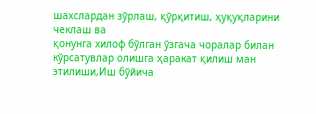шахслардан зўрлаш, қўрқитиш, ҳуқуқларини чеклаш ва
қонунга хилоф бўлган ўзгача чоралар билан кўрсатувлар олишга ҳаракат қилиш ман
этилиши,Иш бўйича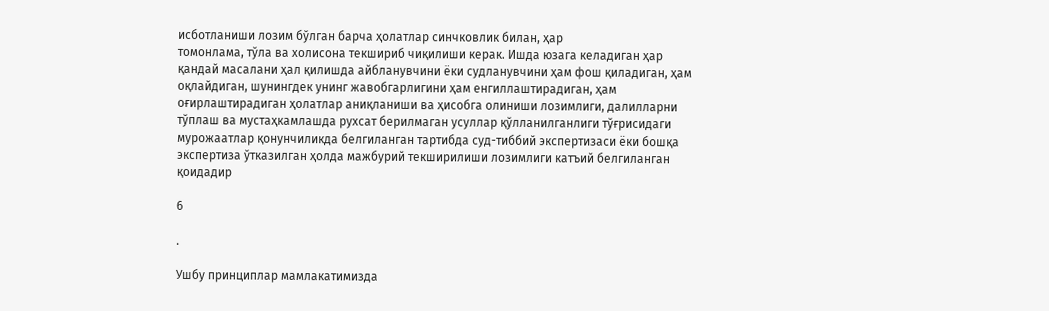исботланиши лозим бўлган барча ҳолатлар синчковлик билан, ҳар
томонлама, тўла ва холисона текшириб чиқилиши керак. Ишда юзага келадиган ҳар
қандай масалани ҳал қилишда айбланувчини ёки судланувчини ҳам фош қиладиган, ҳам
оқлайдиган, шунингдек унинг жавобгарлигини ҳам енгиллаштирадиган, ҳам
оғирлаштирадиган ҳолатлар аниқланиши ва ҳисобга олиниши лозимлиги, далилларни
тўплаш ва мустаҳкамлашда рухсат берилмаган усуллар қўлланилганлиги тўғрисидаги
мурожаатлар қонунчиликда белгиланган тартибда суд-тиббий экспертизаси ёки бошқа
экспертиза ўтказилган ҳолда мажбурий текширилиши лозимлиги катъий белгиланган
қоидадир

6

.

Ушбу принциплар мамлакатимизда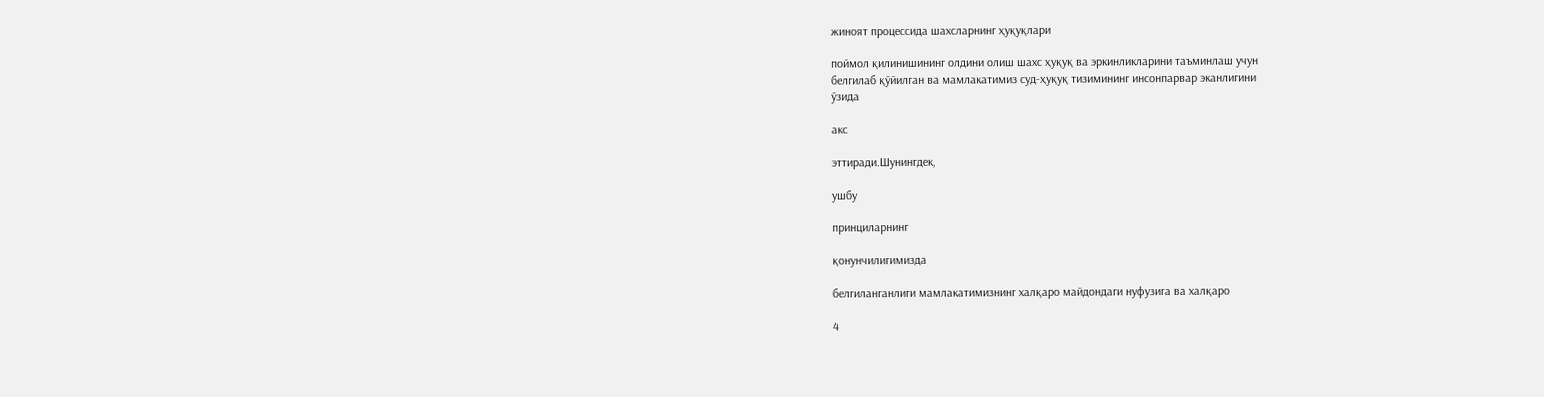жиноят процессида шахсларнинг ҳуқуқлари

поймол қилинишининг олдини олиш шахс ҳуқуқ ва эркинликларини таъминлаш учун
белгилаб қўйилган ва мамлакатимиз суд-ҳуқуқ тизимининг инсонпарвар эканлигини
ўзида

акс

эттиради.Шунингдек,

ушбу

принциларнинг

қонунчилигимизда

белгиланганлиги мамлакатимизнинг халқаро майдондаги нуфузига ва халқаро

4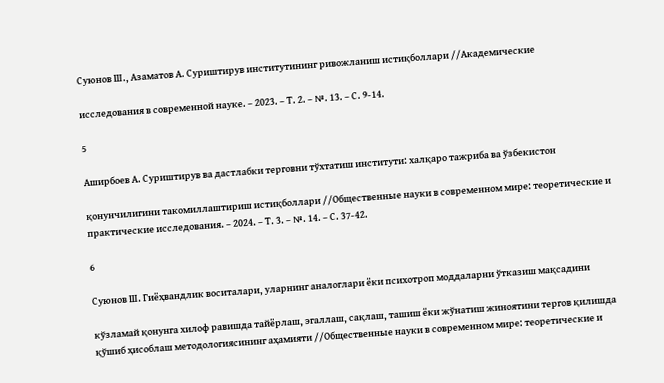Суюнов Ш., Азаматов А. Суриштирув институтининг ривожланиш истиқболлари //Академические

исследования в современной науке. – 2023. – Т. 2. – №. 13. – С. 9-14.

5

Аширбоев А. Cуриштирув ва дастлабки терговни тўхтатиш институти: халқаро тажриба ва ўзбекистон

қонунчилигини такомиллаштириш истиқболлари //Общественные науки в современном мире: теоретические и
практические исследования. – 2024. – Т. 3. – №. 14. – С. 37-42.

6

Суюнов Ш. Гиёҳвандлик воситалари, уларнинг аналоглари ёки психотроп моддаларни ўтказиш мақсадини

кўзламай қонунга хилоф равишда тайёрлаш, эгаллаш, сақлаш, ташиш ёки жўнатиш жиноятини тергов қилишда
қўшиб ҳисоблаш методологиясининг аҳамияти //Общественные науки в современном мире: теоретические и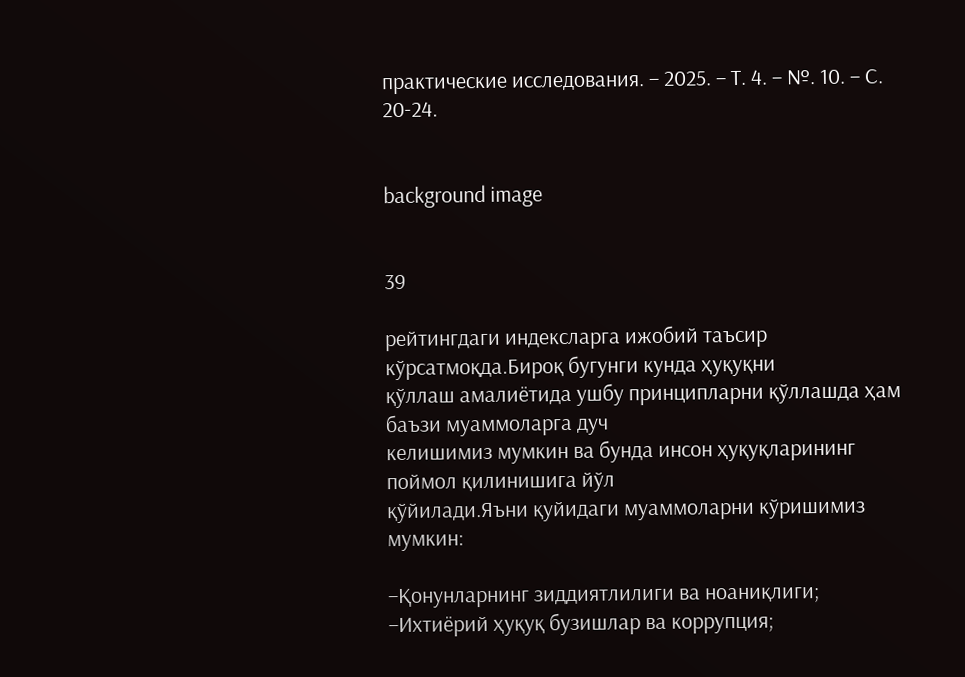практические исследования. – 2025. – Т. 4. – №. 10. – С. 20-24.


background image


39

рейтингдаги индексларга ижобий таъсир кўрсатмоқда.Бироқ бугунги кунда ҳуқуқни
қўллаш амалиётида ушбу принципларни қўллашда ҳам баъзи муаммоларга дуч
келишимиз мумкин ва бунда инсон ҳуқуқларининг поймол қилинишига йўл
қўйилади.Яъни қуйидаги муаммоларни кўришимиз мумкин:

–Қонунларнинг зиддиятлилиги ва ноаниқлиги;
–Ихтиёрий ҳуқуқ бузишлар ва коррупция;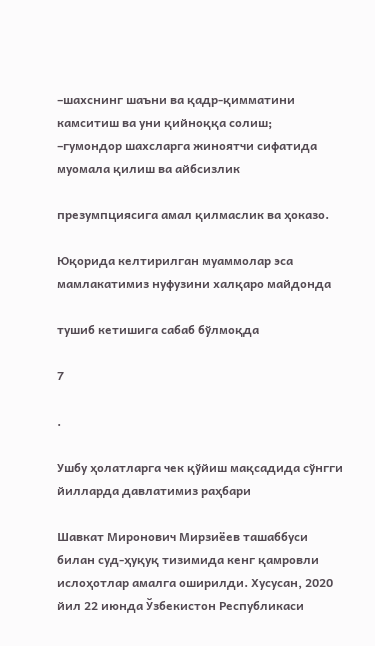–шахснинг шаъни ва қадр-қимматини камситиш ва уни қийноққа солиш;
–гумондор шахсларга жиноятчи сифатида муомала қилиш ва айбсизлик

презумпциясига амал қилмаслик ва ҳоказо.

Юқорида келтирилган муаммолар эса мамлакатимиз нуфузини халқаро майдонда

тушиб кетишига сабаб бўлмоқда

7

.

Ушбу ҳолатларга чек қўйиш мақсадида сўнгги йилларда давлатимиз раҳбари

Шавкат Миронович Мирзиёев ташаббуси билан суд-ҳуқуқ тизимида кенг қамровли
ислоҳотлар амалга оширилди. Хусусан, 2020 йил 22 июнда Ўзбекистон Республикаси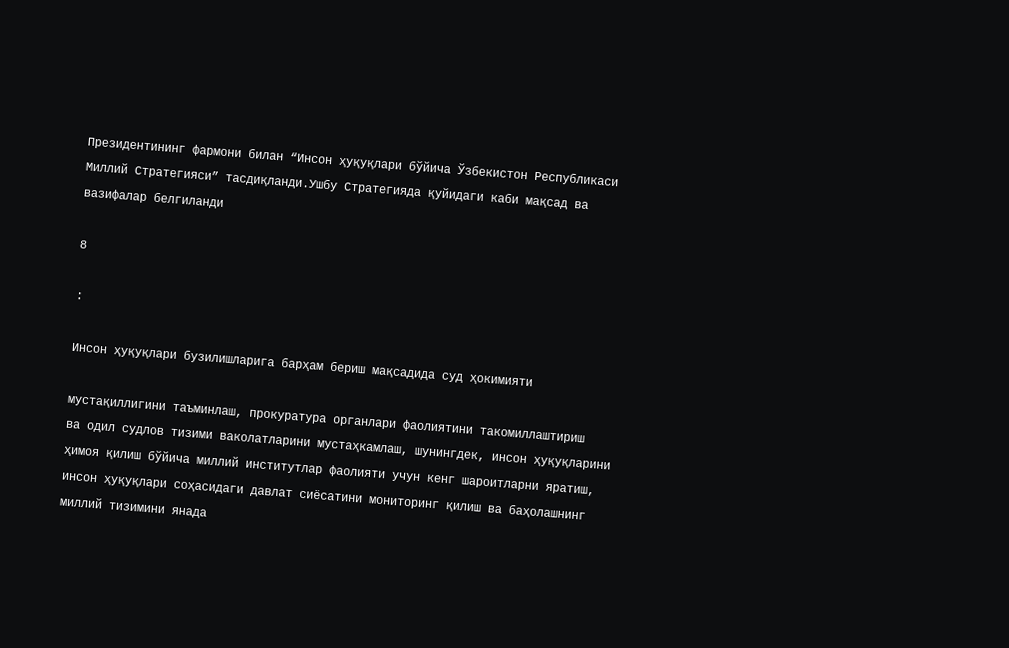Президентининг фармони билан “Инсон ҳуқуқлари бўйича Ўзбекистон Республикаси
Миллий Стратегияси” тасдиқланди.Ушбу Стратегияда қуйидаги каби мақсад ва
вазифалар белгиланди

8

:

Инсон ҳуқуқлари бузилишларига барҳам бериш мақсадида суд ҳокимияти

мустақиллигини таъминлаш, прокуратура органлари фаолиятини такомиллаштириш
ва одил судлов тизими ваколатларини мустаҳкамлаш, шунингдек, инсон ҳуқуқларини
ҳимоя қилиш бўйича миллий институтлар фаолияти учун кенг шароитларни яратиш,
инсон ҳуқуқлари соҳасидаги давлат сиёсатини мониторинг қилиш ва баҳолашнинг
миллий тизимини янада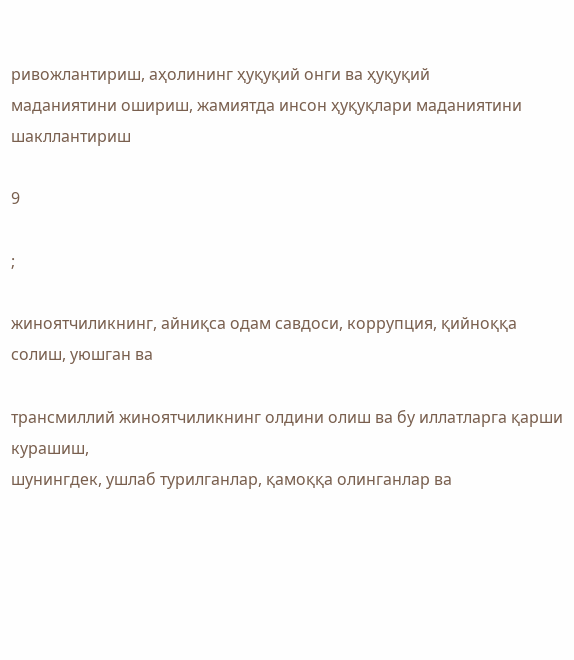ривожлантириш, аҳолининг ҳуқуқий онги ва ҳуқуқий
маданиятини ошириш, жамиятда инсон ҳуқуқлари маданиятини шакллантириш

9

;

жиноятчиликнинг, айниқса одам савдоси, коррупция, қийноққа солиш, уюшган ва

трансмиллий жиноятчиликнинг олдини олиш ва бу иллатларга қарши курашиш,
шунингдек, ушлаб турилганлар, қамоққа олинганлар ва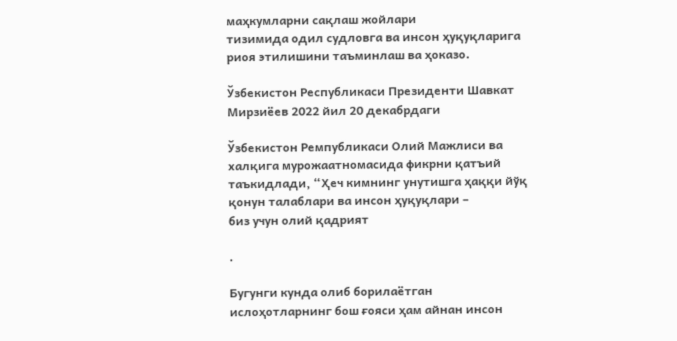маҳкумларни сақлаш жойлари
тизимида одил судловга ва инсон ҳуқуқларига риоя этилишини таъминлаш ва ҳоказо.

Ўзбекистон Республикаси Президенти Шавкат Мирзиёев 2022 йил 20 декабрдаги

Ўзбекистон Ремпубликаси Олий Мажлиси ва халқига мурожаатномасида фикрни қатъий
таъкидлади, “Ҳеч кимнинг унутишга ҳаққи йўқ қонун талаблари ва инсон ҳуқуқлари –
биз учун олий қадрият

.

Бугунги кунда олиб борилаётган ислоҳотларнинг бош ғояси ҳам айнан инсон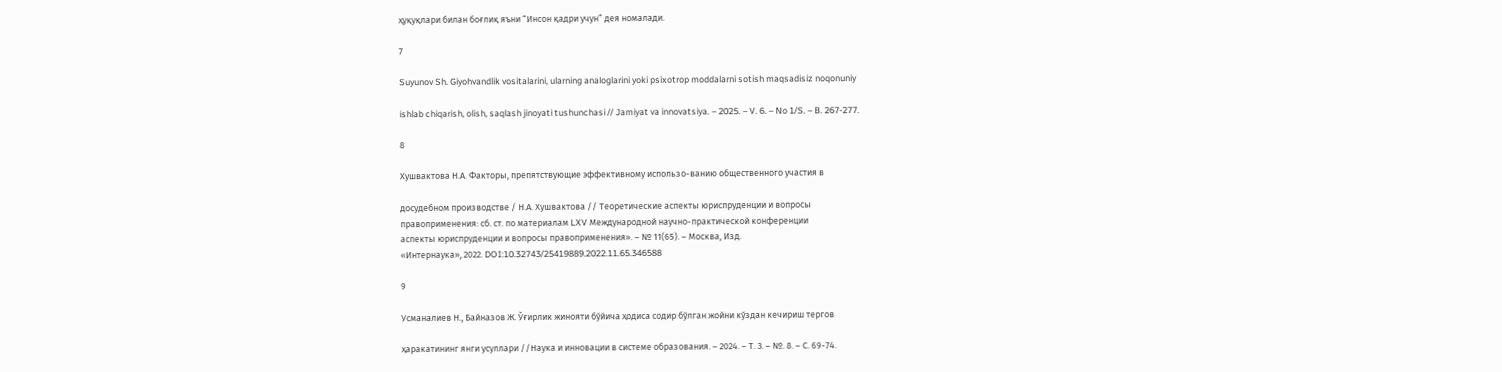ҳуқуқлари билан боғлиқ яъни “Инсон қадри учун” дея номалади.

7

Suyunov Sh. Giyohvandlik vositalarini, ularning analoglarini yoki psixotrop moddalarni sotish maqsadisiz noqonuniy

ishlab chiqarish, olish, saqlash jinoyati tushunchasi // Jamiyat va innovatsiya. – 2025. – V. 6. – No 1/S. – B. 267-277.

8

Хушвактова Н.А. Факторы, препятствующие эффективному использо-ванию общественного участия в

досудебном производстве / Н.А. Хушвактова // Теоретические аспекты юриспруденции и вопросы
правоприменения: сб. ст. по материалам LXV Международной научно-практической конференции
аспекты юриспруденции и вопросы правоприменения». – № 11(65). – Москва, Изд.
«Интернаука», 2022. DOI:10.32743/25419889.2022.11.65.346588

9

Усманалиев Н., Байназов Ж. Ўғирлик жинояти бўйича ҳодиса содир бўлган жойни кўздан кечириш тергов

ҳаракатининг янги усуллари //Наука и инновации в системе образования. – 2024. – Т. 3. – №. 8. – С. 69-74.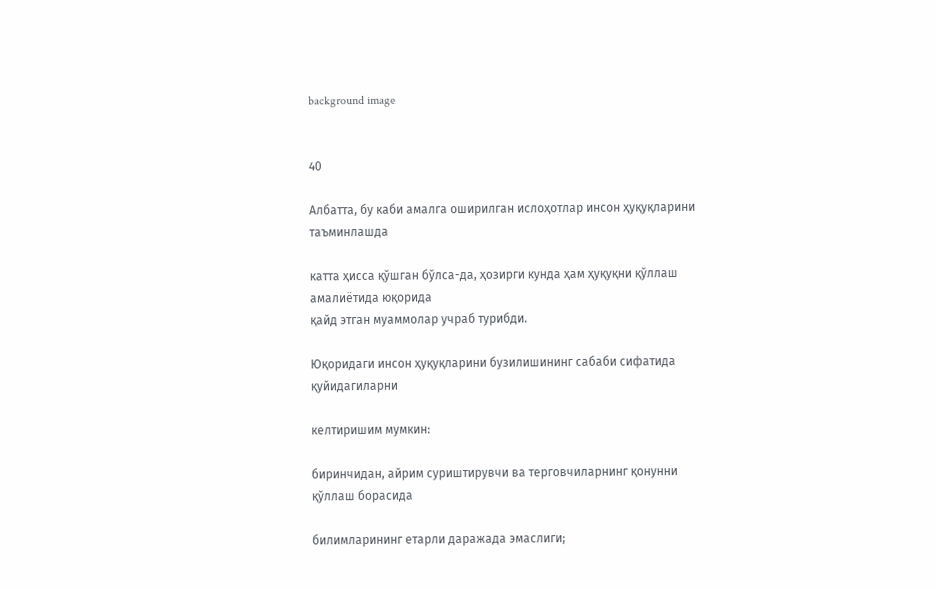background image


40

Албатта, бу каби амалга оширилган ислоҳотлар инсон ҳуқуқларини таъминлашда

катта ҳисса қўшган бўлса-да, ҳозирги кунда ҳам ҳуқуқни қўллаш амалиётида юқорида
қайд этган муаммолар учраб турибди.

Юқоридаги инсон ҳуқуқларини бузилишининг сабаби сифатида қуйидагиларни

келтиришим мумкин:

биринчидан, айрим суриштирувчи ва терговчиларнинг қонунни қўллаш борасида

билимларининг етарли даражада эмаслиги;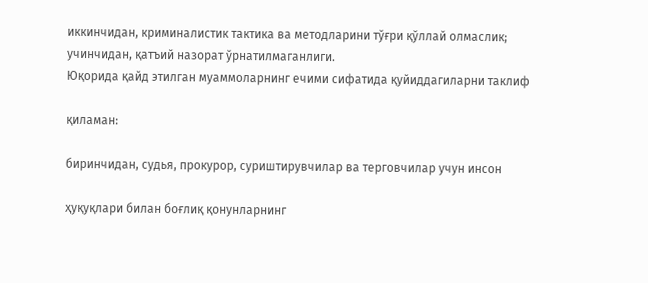иккинчидан, криминалистик тактика ва методларини тўғри қўллай олмаслик;
учинчидан, қатъий назорат ўрнатилмаганлиги.
Юқорида қайд этилган муаммоларнинг ечими сифатида қуйиддагиларни таклиф

қиламан:

биринчидан, судья, прокурор, суриштирувчилар ва терговчилар учун инсон

ҳуқуқлари билан боғлиқ қонунларнинг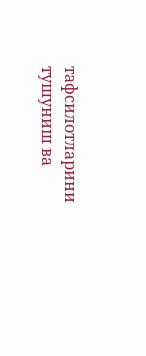тафсилотларини тушуниш ва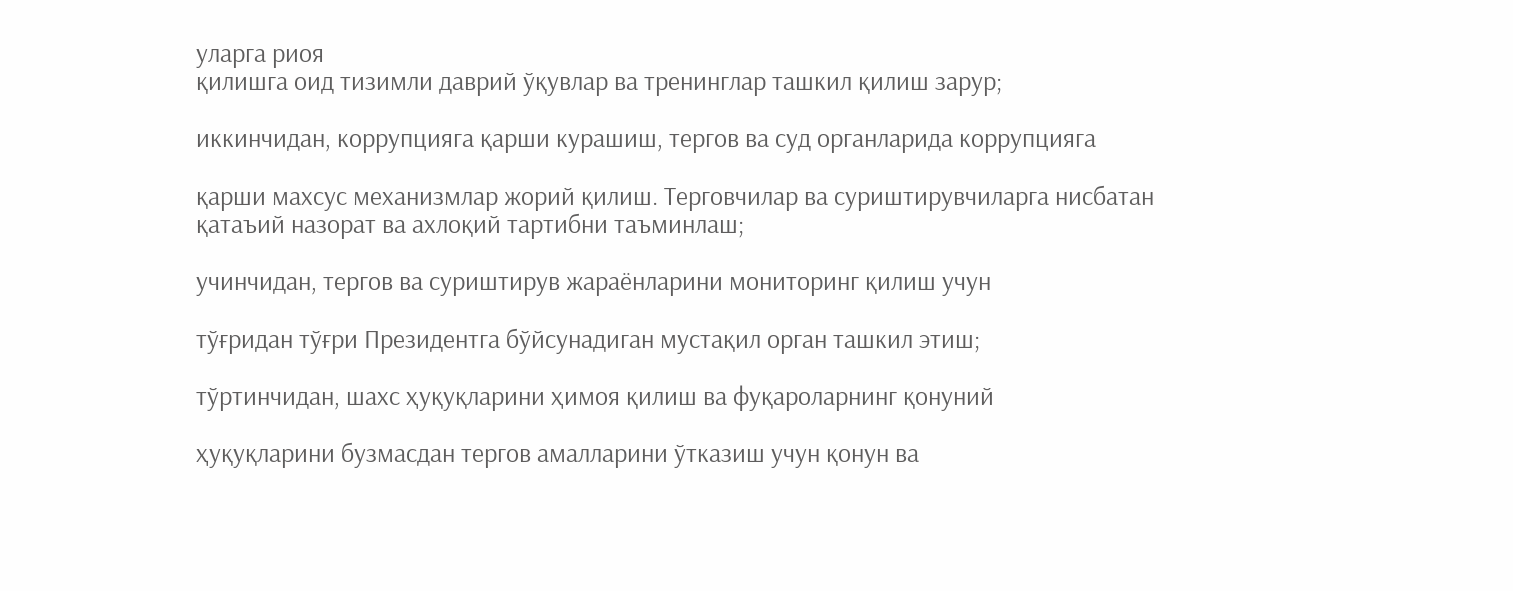уларга риоя
қилишга оид тизимли даврий ўқувлар ва тренинглар ташкил қилиш зарур;

иккинчидан, коррупцияга қарши курашиш, тергов ва суд органларида коррупцияга

қарши махсус механизмлар жорий қилиш. Терговчилар ва суриштирувчиларга нисбатан
қатаъий назорат ва ахлоқий тартибни таъминлаш;

учинчидан, тергов ва суриштирув жараёнларини мониторинг қилиш учун

тўғридан тўғри Президентга бўйсунадиган мустақил орган ташкил этиш;

тўртинчидан, шахс ҳуқуқларини ҳимоя қилиш ва фуқароларнинг қонуний

ҳуқуқларини бузмасдан тергов амалларини ўтказиш учун қонун ва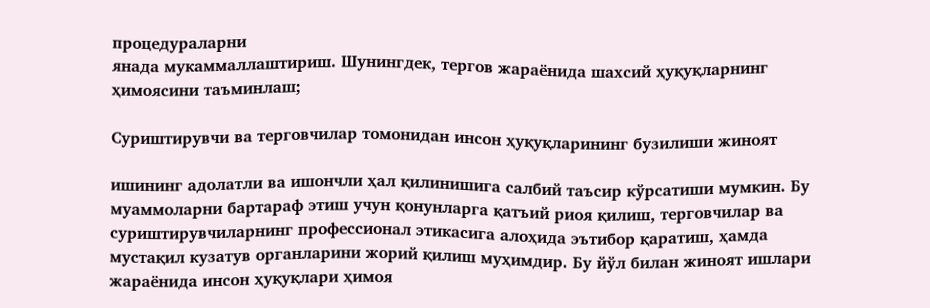процедураларни
янада мукаммаллаштириш. Шунингдек, тергов жараёнида шахсий ҳуқуқларнинг
ҳимоясини таъминлаш;

Суриштирувчи ва терговчилар томонидан инсон ҳуқуқларининг бузилиши жиноят

ишининг адолатли ва ишончли ҳал қилинишига салбий таъсир кўрсатиши мумкин. Бу
муаммоларни бартараф этиш учун қонунларга қатъий риоя қилиш, терговчилар ва
суриштирувчиларнинг профессионал этикасига алоҳида эътибор қаратиш, ҳамда
мустақил кузатув органларини жорий қилиш муҳимдир. Бу йўл билан жиноят ишлари
жараёнида инсон ҳуқуқлари ҳимоя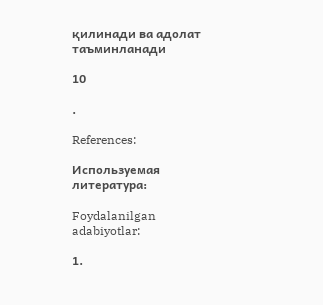қилинади ва адолат таъминланади

10

.

References:

Используемая литература:

Foydalanilgan adabiyotlar:

1.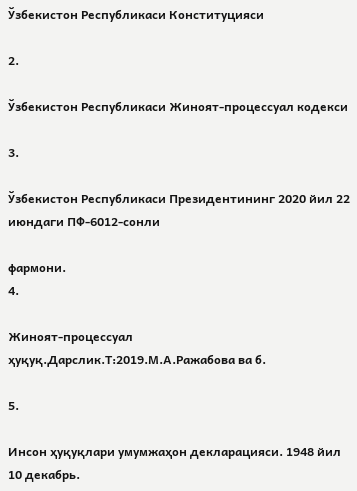Ўзбекистон Республикаси Конституцияси

2.

Ўзбекистон Республикаси Жиноят-процессуал кодекси

3.

Ўзбекистон Республикаси Президентининг 2020 йил 22 июндаги ПФ-6012-сонли

фармони.
4.

Жиноят-процессуал ҳуқуқ.Дарслик.Т:2019.М.А.Ражабова ва б.

5.

Инсон ҳуқуқлари умумжаҳон декларацияси. 1948 йил 10 декабрь.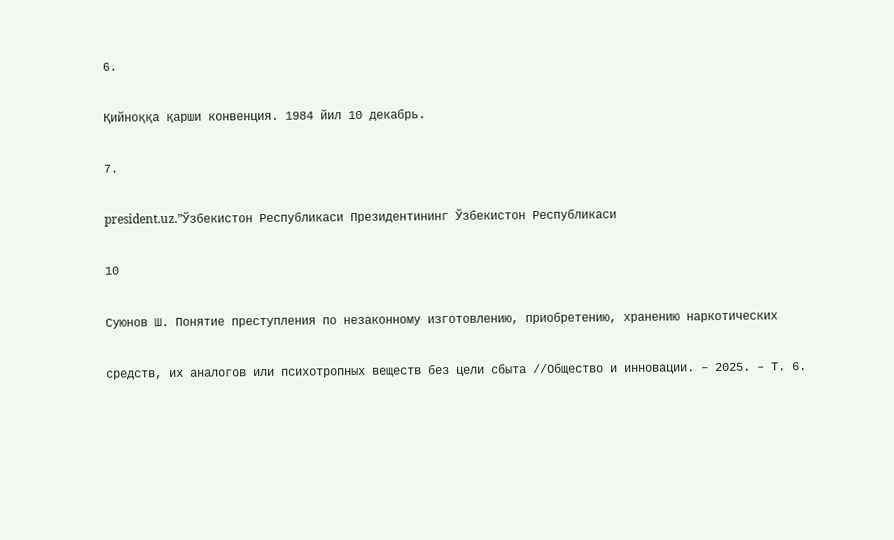6.

Қийноққа қарши конвенция. 1984 йил 10 декабрь.

7.

president.uz.”Ўзбекистон Республикаси Президентининг Ўзбекистон Республикаси

10

Суюнов Ш. Понятие преступления по незаконному изготовлению, приобретению, хранению наркотических

средств, их аналогов или психотропных веществ без цели сбыта //Общество и инновации. – 2025. – Т. 6.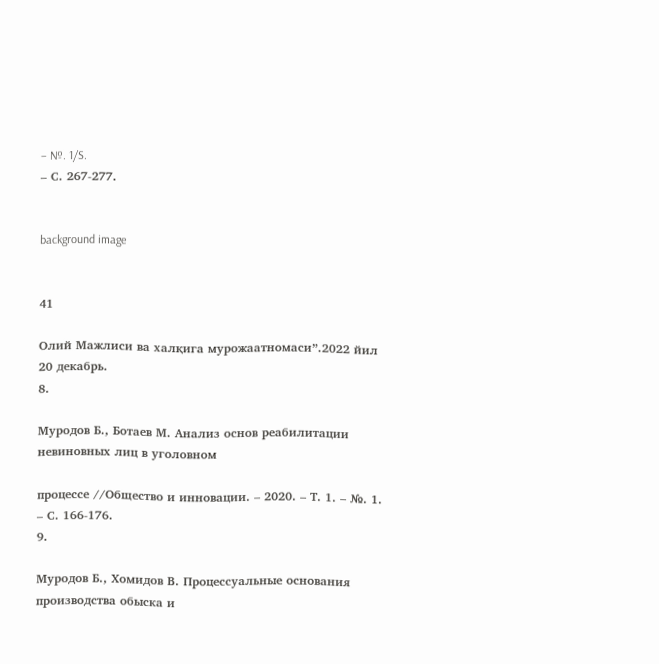– №. 1/S.
– С. 267-277.


background image


41

Олий Мажлиси ва халқига мурожаатномаси”.2022 йил 20 декабрь.
8.

Муродов Б., Ботаев М. Анализ основ реабилитации невиновных лиц в уголовном

процессе //Общество и инновации. – 2020. – Т. 1. – №. 1. – С. 166-176.
9.

Муродов Б., Хомидов В. Процессуальные основания производства обыска и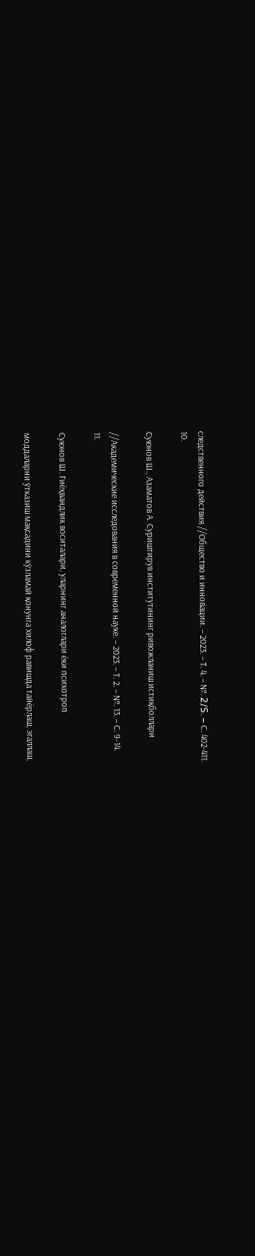следственного действия //Общество и инновации. – 2023. – Т. 4. – №. 2/S. – С. 402-411.
10.

Суюнов Ш., Азаматов А. Суриштирув институтининг ривожланиш истиқболлари

//Академические исследования в современной науке. – 2023. – Т. 2. – №. 13. – С. 9-14.
11.

Суюнов Ш. Гиёҳвандлик воситалари, уларнинг аналоглари ёки психотроп

моддаларни ўтказиш мақсадини кўзламай қонунга хилоф равишда тайёрлаш, эгаллаш,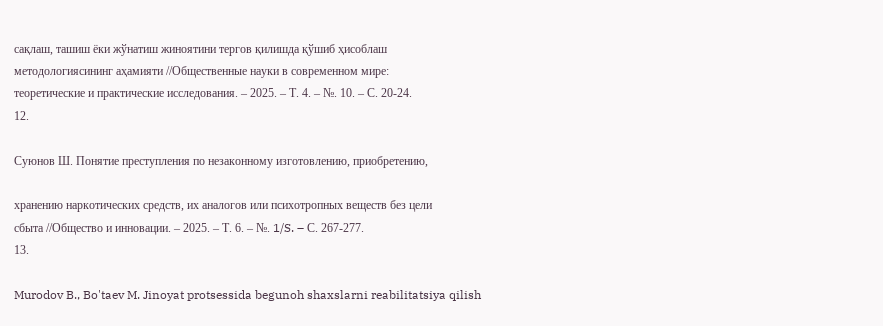сақлаш, ташиш ёки жўнатиш жиноятини тергов қилишда қўшиб ҳисоблаш
методологиясининг аҳамияти //Общественные науки в современном мире:
теоретические и практические исследования. – 2025. – Т. 4. – №. 10. – С. 20-24.
12.

Суюнов Ш. Понятие преступления по незаконному изготовлению, приобретению,

хранению наркотических средств, их аналогов или психотропных веществ без цели
сбыта //Общество и инновации. – 2025. – Т. 6. – №. 1/S. – С. 267-277.
13.

Murodov B., Bo'taev M. Jinoyat protsessida begunoh shaxslarni reabilitatsiya qilish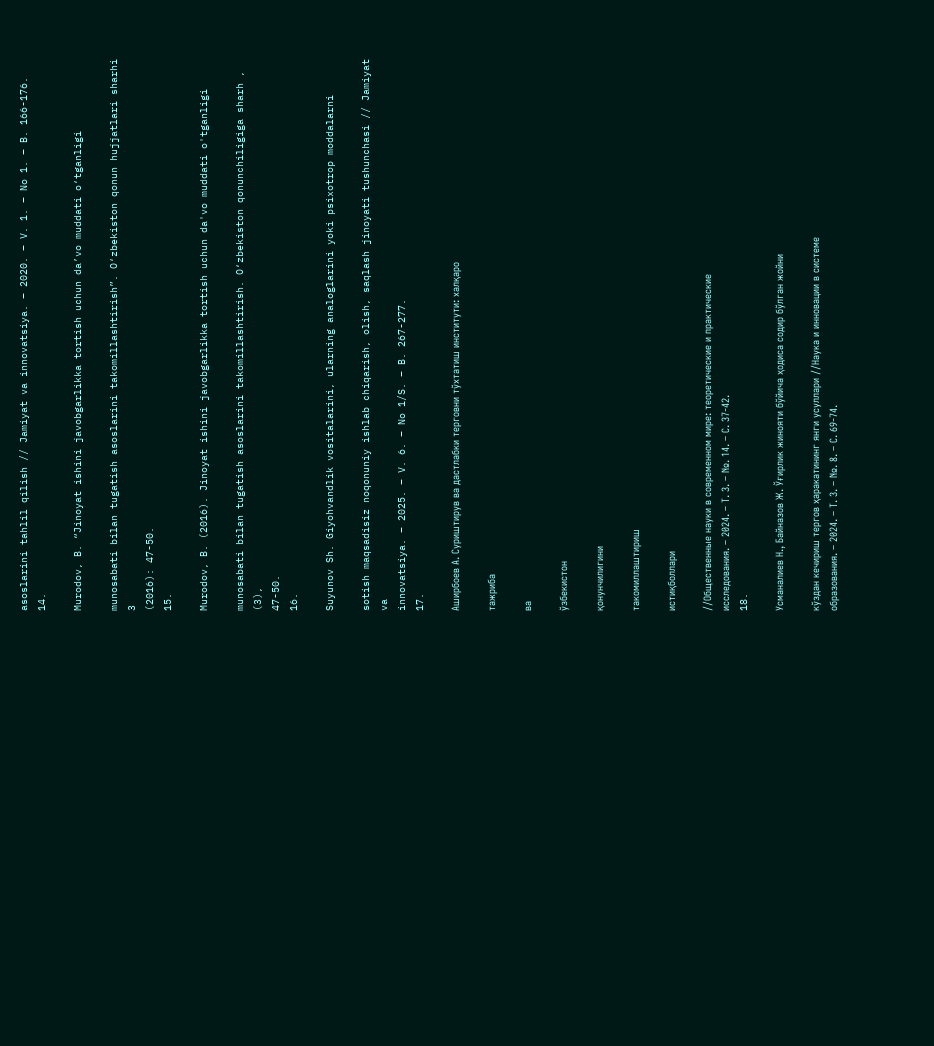asoslarini tahlil qilish // Jamiyat va innovatsiya. – 2020. – V. 1. – No 1. – B. 166-176.
14.

Murodov, B. “Jinoyat ishini javobgarlikka tortish uchun da’vo muddati o‘tganligi

munosabati bilan tugatish asoslarini takomillashtirish”. O‘zbekiston qonun hujjatlari sharhi 3
(2016): 47-50.
15.

Murodov, B. (2016). Jinoyat ishini javobgarlikka tortish uchun da'vo muddati o'tganligi

munosabati bilan tugatish asoslarini takomillashtirish. O‘zbekiston qonunchiligiga sharh , (3),
47-50.
16.

Suyunov Sh. Giyohvandlik vositalarini, ularning analoglarini yoki psixotrop moddalarni

sotish maqsadisiz noqonuniy ishlab chiqarish, olish, saqlash jinoyati tushunchasi // Jamiyat va
innovatsiya. – 2025. – V. 6. – No 1/S. – B. 267-277.
17.

Аширбоев А. Cуриштирув ва дастлабки терговни тўхтатиш институти: халқаро

тажриба

ва

ўзбекистон

қонунчилигини

такомиллаштириш

истиқболлари

//Общественные науки в современном мире: теоретические и практические
исследования. – 2024. – Т. 3. – №. 14. – С. 37-42.
18.

Усманалиев Н., Байназов Ж. Ўғирлик жинояти бўйича ҳодиса содир бўлган жойни

кўздан кечириш тергов ҳаракатининг янги усуллари //Наука и инновации в системе
образования. – 2024. – Т. 3. – №. 8. – С. 69-74.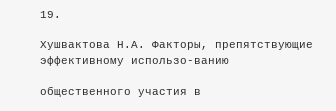19.

Хушвактова Н.А. Факторы, препятствующие эффективному использо-ванию

общественного участия в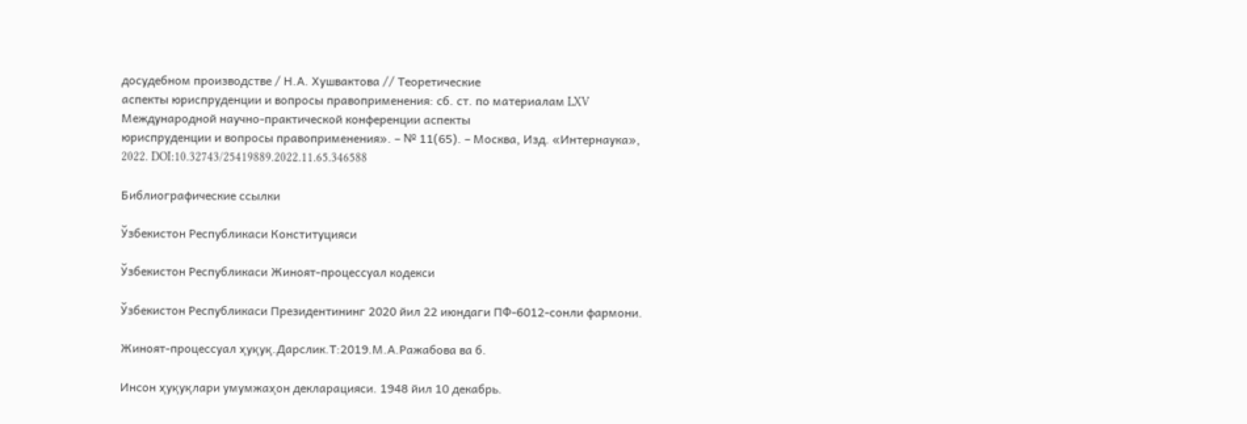досудебном производстве / Н.А. Хушвактова // Теоретические
аспекты юриспруденции и вопросы правоприменения: сб. ст. по материалам LXV
Международной научно-практической конференции аспекты
юриспруденции и вопросы правоприменения». – № 11(65). – Москва, Изд. «Интернаука»,
2022. DOI:10.32743/25419889.2022.11.65.346588

Библиографические ссылки

Ўзбекистон Республикаси Конституцияси

Ўзбекистон Республикаси Жиноят-процессуал кодекси

Ўзбекистон Республикаси Президентининг 2020 йил 22 июндаги ПФ-6012-сонли фармони.

Жиноят-процессуал ҳуқуқ.Дарслик.Т:2019.М.А.Ражабова ва б.

Инсон ҳуқуқлари умумжаҳон декларацияси. 1948 йил 10 декабрь.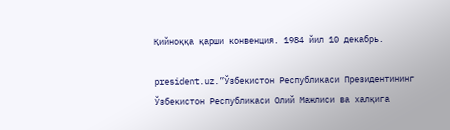Қийноққа қарши конвенция. 1984 йил 10 декабрь.

president.uz.”Ўзбекистон Республикаси Президентининг Ўзбекистон Республикаси Олий Мажлиси ва халқига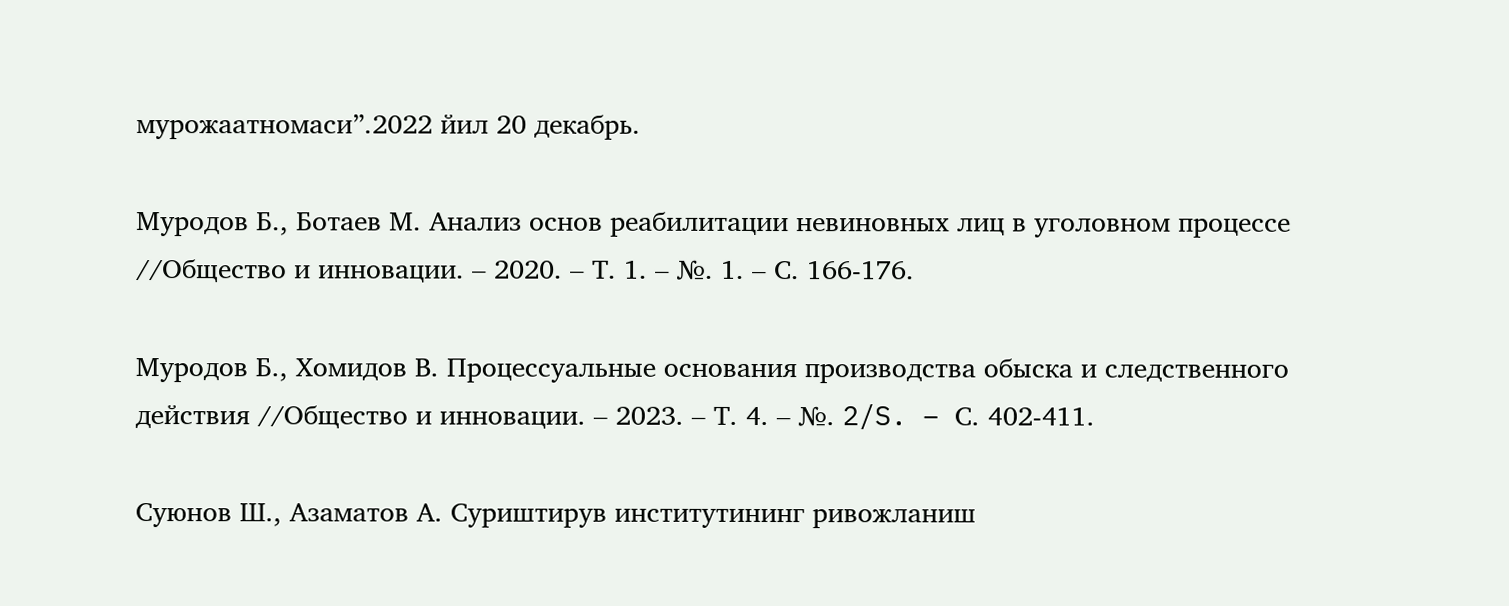мурожаатномаси”.2022 йил 20 декабрь.

Муродов Б., Ботаев М. Анализ основ реабилитации невиновных лиц в уголовном процессе //Общество и инновации. – 2020. – Т. 1. – №. 1. – С. 166-176.

Муродов Б., Хомидов В. Процессуальные основания производства обыска и следственного действия //Общество и инновации. – 2023. – Т. 4. – №. 2/S. – С. 402-411.

Суюнов Ш., Азаматов А. Суриштирув институтининг ривожланиш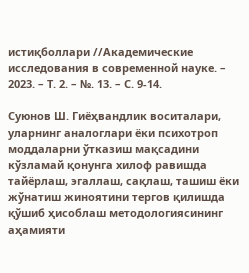истиқболлари //Академические исследования в современной науке. – 2023. – Т. 2. – №. 13. – С. 9-14.

Суюнов Ш. Гиёҳвандлик воситалари, уларнинг аналоглари ёки психотроп моддаларни ўтказиш мақсадини кўзламай қонунга хилоф равишда тайёрлаш, эгаллаш, сақлаш, ташиш ёки жўнатиш жиноятини тергов қилишда қўшиб ҳисоблаш методологиясининг аҳамияти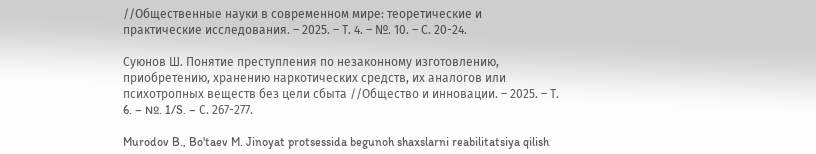//Общественные науки в современном мире: теоретические и практические исследования. – 2025. – Т. 4. – №. 10. – С. 20-24.

Суюнов Ш. Понятие преступления по незаконному изготовлению, приобретению, хранению наркотических средств, их аналогов или психотропных веществ без цели сбыта //Общество и инновации. – 2025. – Т. 6. – №. 1/S. – С. 267-277.

Murodov B., Bo'taev M. Jinoyat protsessida begunoh shaxslarni reabilitatsiya qilish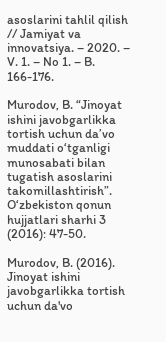asoslarini tahlil qilish // Jamiyat va innovatsiya. – 2020. – V. 1. – No 1. – B. 166-176.

Murodov, B. “Jinoyat ishini javobgarlikka tortish uchun da’vo muddati o‘tganligi munosabati bilan tugatish asoslarini takomillashtirish”. O‘zbekiston qonun hujjatlari sharhi 3 (2016): 47-50.

Murodov, B. (2016). Jinoyat ishini javobgarlikka tortish uchun da'vo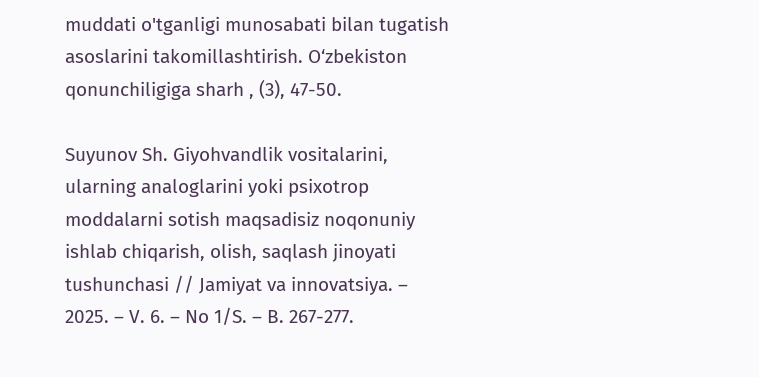muddati o'tganligi munosabati bilan tugatish asoslarini takomillashtirish. O‘zbekiston qonunchiligiga sharh , (3), 47-50.

Suyunov Sh. Giyohvandlik vositalarini, ularning analoglarini yoki psixotrop moddalarni sotish maqsadisiz noqonuniy ishlab chiqarish, olish, saqlash jinoyati tushunchasi // Jamiyat va innovatsiya. – 2025. – V. 6. – No 1/S. – B. 267-277.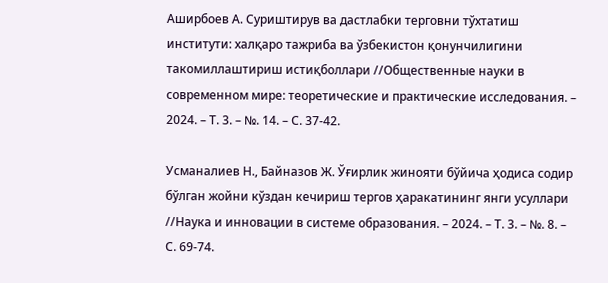Аширбоев А. Cуриштирув ва дастлабки терговни тўхтатиш институти: халқаро тажриба ва ўзбекистон қонунчилигини такомиллаштириш истиқболлари //Общественные науки в современном мире: теоретические и практические исследования. – 2024. – Т. 3. – №. 14. – С. 37-42.

Усманалиев Н., Байназов Ж. Ўғирлик жинояти бўйича ҳодиса содир бўлган жойни кўздан кечириш тергов ҳаракатининг янги усуллари //Наука и инновации в системе образования. – 2024. – Т. 3. – №. 8. – С. 69-74.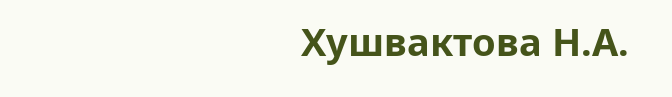Хушвактова Н.А.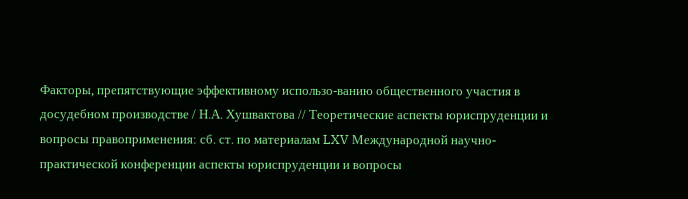Факторы, препятствующие эффективному использо-ванию общественного участия в досудебном производстве / Н.А. Хушвактова // Теоретические аспекты юриспруденции и вопросы правоприменения: сб. ст. по материалам LXV Международной научно-практической конференции аспекты юриспруденции и вопросы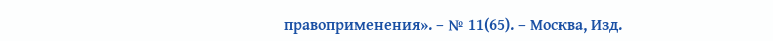правоприменения». – № 11(65). – Москва, Изд.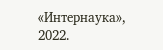«Интернаука», 2022.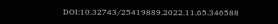DOI:10.32743/25419889.2022.11.65.346588